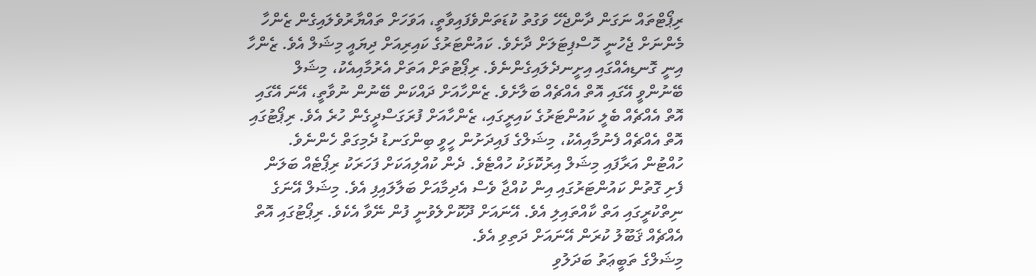ރިޕޯޓްތައް ނަގަން ދާންޖެހޭ ވަގުތު ކުޑަތަންވެފައިވާތީ، އަވަހަށް ތައްޔާރުވެލައިގެން ޒެންހާ މެންނަށް ޖެހުނީ ހޮސްޕިޓަލަށް ދާށެވެ. ކައުންޓަރުގެ ކައިރިއަށް ދިޔައީ މިޝަލް އެވެ. ޒެންހާ އިނީ ގޮނޑިއެއްގައި އިށީނދެލައިގެންނެވެ. ރިޕޯޓުތަށް އަތަށް އެރުމާއިއެކު، މިޝަލް ބޭނުންވީ އޭގައި އޮތް އެއްޗެއް ބަލާށެވެ. ޒެންހާއަށް ދައްކަން ބޭނުން ނުވާތީ، އޭނަ އޭގައި އޮތް އެއްޗެއް ބެލީ ކައުންޓަރުގެ ކައިރީގައި، ޒެންހާއަށް ފުރަގަސްދީގެން ހުރެ އެވެ. ރިޕޯޓުގައި އޮތް އެއްޗެއް ފެނުމާއިއެކު، މިޝަލްގެ ފައިދަށުން ހީވީ ބިންގަނޑު ދެމިގަތް ހެންނެވެ.
ހުއްޓުން އަރާފައި މިޝަލް އިރުކޮޅަކު ހުއްޓެވެ. ދެން ކުއްލިއަކަށް ފަހަރަކު ރިޕޯޓެއް ބަލަން ފެށި ގޮތުން ކައުންޓަރުގައި އިން ކުއްޖާ ވެސް އެދިމާއަށް ބަލާލައިފި އެވެ. މިޝަލް އޭނަގެ ނިތްކުރީގައި އަތް ކާއްތައިލި އެވެ. އޭނައަށް ދޫކޮށްލެވުނީ ފުން ނޭވާ އެކެވެ. ރިޕޯޓުގައި އޮތް އެއްޗެއް ޤަބޫލު ކުރަން އޭނައަށް ދަތިވި އެވެ.
މިޝަލްގެ ތަބީޢަތު ބަދަލުވި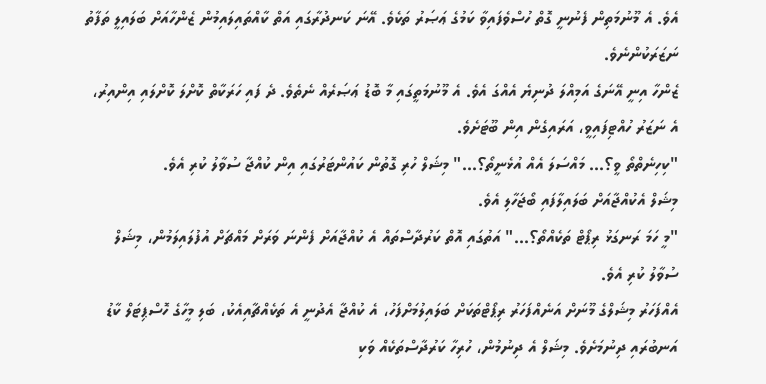އެވެ. އެ މޫނުމަތިން ފެނުނީ ގޮތް ހުސްވެފައިވާ ކަމުގެ ޢަޞަރު ތަކެވެ. އޭނަ ކަނދުރާގައި އަތް ކާއްތައިލައިމުން ޒެންހާއަށް ބަލައިލީ ތަފާތު ނަޒަރަކުންނެވެ.
ޒެންހާ އިނީ އޭނަގެ އަމިއްލަ ދުނިޔެ އެއްގަ އެވެ. އެ މޫނުމަތީގައި މާ ބޮޑު ޢަޞަރެއް ނެތެވެ. ދެ ފައި ހަރަކާތް ކޮށްލަ ކޮށްލައި އިންއިރު، އެ ނަޒަރު ހުއްޓިފައިވީ، އަރައިގެން އިން ބޫޓަށެވެ.
"ކިހިނެތްތޯ ވީ؟... މައްސަލަ އެއް އުޅެނީތޯ؟..." މިޝަލް ހުރި ގޮތުން ކައުންޓަރުގައި އިން ކުއްޖާ ސުވާލު ކުރި އެވެ.
މިޝަލް އެކުއްޖާއަށް ބަލައިލާފައި ބޯޖަހާލި އެވެ.
"މީ ހަމަ ރަނގަޅު ރިޕޯޓް ތަކެއްތޯ؟..." އަތުގައި އޮތް ކަރުދާސްތައް އެ ކުއްޖާއަށް ފެންނަ ވަރަށް މައްޗަށް އުފުލައިލަމުން، މިޝަލް ސުވާލު ކުރި އެވެ.
އެއްފަހަރު މިޝަލްގެ މޫނަށް އަނެއްފަހަރު ރިޕޯޓްތަކަށް ބަލައިލުމަށްފަހު، އެ ކުއްޖާ އެދުނީ އެ ތަކެއްޗާއިއެކު، ބަލި މީހާގެ ހޮސްޕިޓަލް ކާޑު އަނބުރައި ދިނުމަށެވެ. މިޝަލް އެ ދިނުމުން، ހުރިހާ ކަރުދާސްތަކެއް ވަކި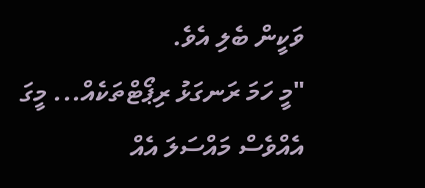ވަކީން ބެލި އެވެ.
"މީ ހަމަ ރަނގަޅު ރިޕޯޓްތަކެއް... މީގަ އެއްވެސް މައްސަލަ އެއް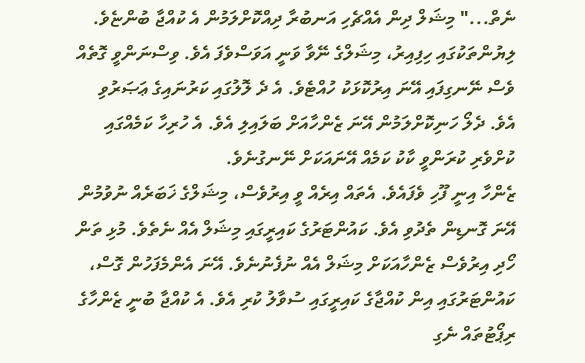ނެތް..." މިޝަލް ދިން އެއްޗެހި އަނބުރާ ދިއްކޮށްލަމުން އެ ކުއްޖާ ބުންޏެވެ.
ލިޔުންތަކުގައި ހިފިއިރު، މިޝަލްގެ ނޭވާ ވަނީ އަވަސްވެފަ އެވެ. ވިސްނަންވީ ގޮތެއް ވެސް ނޭނގިފައި އޭނަ އިރުކޮޅަކު ހުއްޓެވެ. އެ ދެ ލޮލުގައި ކަރުނައިގެ ޢަޞަރުވި އެވެ. ދެލޯ ހަނިކޮށްލަމުން އޭނަ ޒެންހާއަށް ބަލައިލި އެވެ. އެ ހުރިހާ ކަމެއްގައި ކުށްވެރި ކުރަންވީ ކާކު ކަމެއް އޭނައަކަށް ނޭނގުނެވެ.
ޒެންހާ އިނީ ފޫހި ވެފައެވެ. އެތައް އިރެއް ވީ އިރުވެސް، މިޝަލްގެ ޚަބަރެއް ނުވުމުން އޭނަ ގޮނޑިން ތެދުވި އެވެ. ކައުންޓަރުގެ ކައިރީގައި މިޝަލް އެއް ނެތެވެ. މުޅި ތަން ހޯދި އިރުވެސް ޒެންހާއަކަށް މިޝަލް އެއް ނުފެނުނެވެ. އޭނަ އެންމެފަހުން ގޮސް، ކައުންޓަރުގައި އިން ކުއްޖާގެ ކައިރީގައި ސުވާލު ކުރި އެވެ. އެ ކުއްޖާ ބުނީ ޒެންހާގެ ރިޕޯޓުތައް ނެގި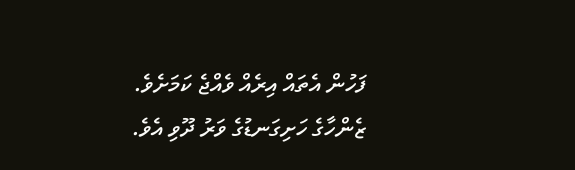ފަހުން އެތައް އިރެއް ވެއްޖެ ކަމަށެވެ.
ޒެންހާގެ ހަށިގަނޑުގެ ވަރު ދޫވި އެވެ.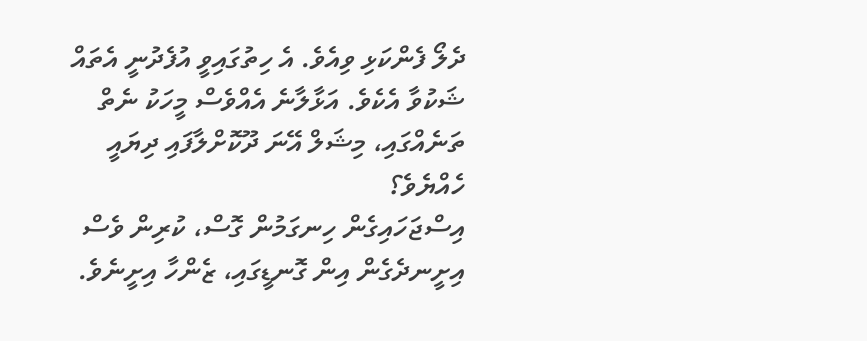ދެލޯ ފެންކަޅި ވިއެވެ. އެ ހިތުގައިވީ އުފެދުނީ އެތައް ޝަކުވާ އެކެވެ. އަޅާލާނެ އެއްވެސް މީހަކު ނެތް ތަނެއްގައި، މިޝަލް އޭނަ ދޫކޮށްލާފައި ދިޔައީ ހެއްޔެވެ؟
އިސްޖަހައިގެން ހިނގަމުން ގޮސް، ކުރިން ވެސް އިށީނދެގެން އިން ގޮނޑީގައި، ޒެންހާ އިށީނެވެ.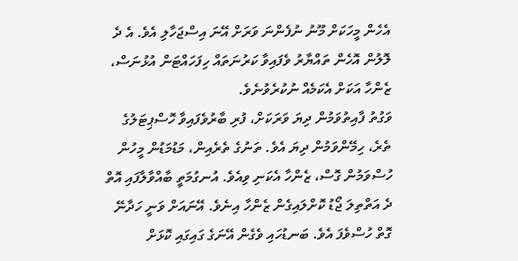އެހެން މީހަކަށް މޫނު ނުފެންނަ ވަރަށް އޭނަ އިސްޖަހާލި އެވެ. އެ ދެ ލޮލުން އޮހެން ތައްޔާރު ވެފައިވާ ކަރުނަތައް ހިފަހައްޓަން އުޅުނަސް، ޒެންހާ އަކަށް އެކަމެއް ނުކުރެވުނެވެ.
ވަގުތު ފާއިތުވަމުން ދިޔަ ވަރަކަށް، ފުރި ބާރުވެފައިވާ ހޮސްޕިޓަލުގެ ތެރެ، ހިމޭންވަމުން ދިޔަ އެވެ. ތަނުގެ ތެރެއިން، މަޑުމަޑުން މީހުން ހުސްވަމުން ގޮސް، ޒެންހާ އެކަނި ވިއެވެ. އުނގުމަތީ ބާއްވާލާފައި އޮތް ދެ އަތްތިލަ ޖޯޑު ކޮށްލައިގެން ޒެންހާ އިނެވެ. އޭނައަށް ވަނީ ހަދާނޭ ގޮތް ހުސްވެފަ އެވެ. ބަނޑުހައި ވެގެން އޭނަގެ ގައިގައި ކޮޅަށް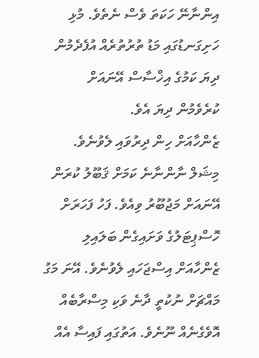އިންނާނޭ ހަކަތަ ވެސް ނެތެވެ. މުޅި ހަށިގަނޑުގައި މަޑު ތުރުތުރެއް އުފެދެމުން ދިޔަ ކަމުގެ އިޚްސާސް އޭނައަށް ކުރެވެމުން ދިޔަ އެވެ.
ޒެންހާއަށް ހިން ދިރުވައި ލެވުނެވެ. މިޝަލް ނާންނާނެ ކަމަށް ޤަބޫލު ކުރަން އޭނައަށް މަޖުބޫރު ވިއެވެ. ފަހު ފަހަރަށް ހޮސްޕިޓަލުގެ ވަށައިގެން ބަލައިލި ޒެންހާއަށް އިސްޖަހައި ލެވުނެވެ. އޭނަ މަގު މައްޗަށް ނުކުތީ ދާނެ ވަކި މިސްރާބެއް އޮވެގެނެއް ނޫނެވެ. އަތުގައި ފައިސާ އެއް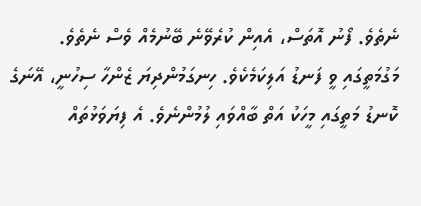ނެތެވެ. ފޯނު އޮތަސް، އެއިން ކުރެވޭނެ ބޭނުމެއް ވެސް ނެތެވެ.
މަގުމަތީގައި ވީ ފަނޑު އަލިކަމެކެވެ. ހިނގަމުންދިޔަ ޒެންހާ ސިހުނީ، އޭނަގެ ކޮނޑު މަތީގައި މީހަކު އަތް ބާއްވައި ލުމުންނެވެ. އެ ފިޔަވަޅުތައް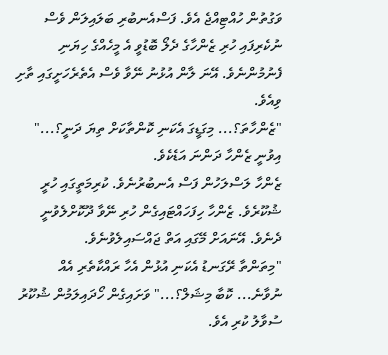ވަގުތުން ހުއްޓިއްޖެ އެވެ. ފަސްއެނބުރި ބަލައިލަން ވެސް ނުކެރިފައި ހުރި ޒެންހާގެ ދެލޯ ބޮޑުވީ އެ މީހެއްގެ ހިޔަނި ފެނުމުންނެވެ. އޭނަ ލާން އުޅުނު ނޭވާ ވެސް އެތެރެހަށީގައި ތާށި ވިއެވެ.
"ޒެންހާތަ؟... މިގަޑީގަ އެކަނި ކޮންތާކަށް ތިޔަ ދަނީ؟..." އިވުނީ ޒެންހާ ދަންނަ އަޑެކެވެ.
ޒެންހާ ލަސްލަހުން ފަސް އެނބުރުނެވެ. ކުރިމަތީގައި ހުރީ ޝުކޫރެވެ. ޒެންހާ ހިފަހައްޓައިގެން ހުރި ނޭވާ ދޫކޮށްލެވުނީ ދެނެވެ. އޭނައަށް މޭގައި އަތް ޖައްސައިލެވުނެވެ.
"މިތަންތާ ރޭގަނޑު އެކަނި އުޅުން އެހާ ރައްކާތެރި އެއް ނުވާނެ... ކޮބާ މިޝަލް؟..." ވަށައިގެން ހޯދައިލަމުން ޝުކޫރު ސުވާލު ކުރި އެވެ.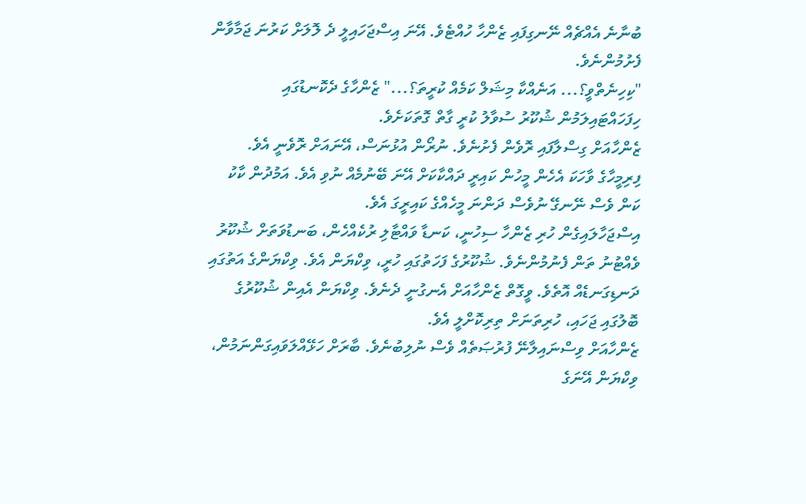ބުނާނެ އެއްޗެއް ނޭނގިފައި ޒެންހާ ހުއްޓެވެ. އޭނަ އިސްޖަހައިލީ ދެ ލޮލަށް ކަރުނަ ޖަމާވާން ފެށުމުންނެވެ.
"ކިހިނެތްވީ؟... އަނެއްކާ މިޝަލް ކަމެއް ކުރީތަ؟..." ޒެންހާގެ ދެކޮނޑުގައި ހިފަހައްޓައިލަމުން ޝުކޫރު ސުވާލު ކުރީ ގާތް ގޮތަކަށެވެ.
ޒެންހާއަށް ގިސްލާފައި ރޮވެން ފެށުނެވެ. ނުރޯން އުޅުނަސް، އޭނައަށް ރޮވެނީ އެވެ. ފިރިމީހާގެ ވާހަކަ އެހެން މީހުން ކައިރީ ދައްކާކަށް އޭނަ ބޭނުމެއް ނުވި އެވެ. އަމުދުން ކާކު ކަން ވެސް ނޭނގޭ ނުވެސް ދަންނަ މީހެއްގެ ކައިރީގަ އެވެ.
އިސްޖަހާލައިގެން ހުރި ޒެންހާ ސިހުނީ، ކަނޑާ ވައްޓާލި ރުކެއްހެން، ބަނޑުވަތަށް ޝުކޫރު ވެއްޓުނު ތަން ފެނުމުންނެވެ. ޝުކޫރުގެ ފަހަތުގައި ހުރީ، ވިކްޔަން އެވެ. ވިކްޔަންގެ އަތުގައި ދަނޑިގަނޑެއް އޮތެވެ. ވީގޮތް ޒެންހާއަށް އެނގުނީ ދެނެވެ. ވިކްޔަން އެއިން ޝުކޫރުގެ ބޮލުގައި ޖަހައި، ހުރިތަނަށް ތިރިކޮށްލީ އެވެ.
ޒެންހާއަށް ވިސްނައިލާނޭ ފުރުޞަތެއް ވެސް ނުލިބުނެވެ. ބާރަށް ހަޅޭއްލަވައިގަންނަމުން، ވިކްޔަން އޭނަގެ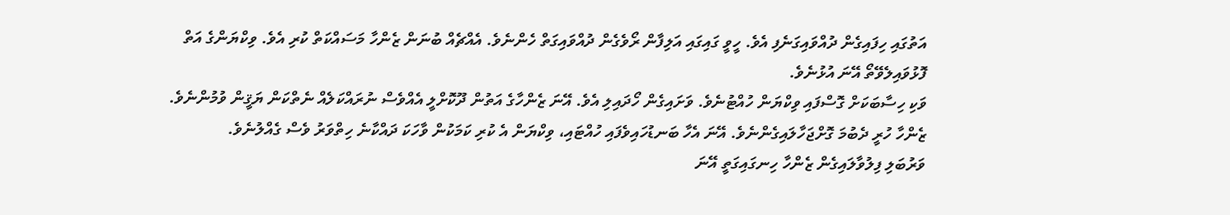އަތުގައި ހިފައިގެން ދުއްވައިގަނެފި އެވެ. ހީވީ ގައިގައި އަލިފާން ރޯވެގެން ދުއްވައިގަތް ހެންނެވެ. އެއްޗެއް ބުނަން ޒެންހާ މަސައްކަތް ކުރި އެވެ. ވިކްޔަންގެ އަތް ފޮޅުވައިލެވޭތޯ އޭނަ އުޅުނެވެ.
ވަކި ހިސާބަކަށް ގޮސްފައި ވިކްޔަން ހުއްޓުނެވެ. ވަށައިގެން ހޯދައިލި އެވެ. އޭނަ ޒެންހާގެ އަތުން ދޫކޮށްލީ އެއްވެސް ނުރައްކަލެއް ނެތްކަން ޔަޤީން ވުމުންނެވެ. ޒެންހާ ހުރީ ދެބުމަ ގޮށްޖަހާލައިގެންނެވެ. އޭނަ އެހާ ބަނޑުހައިވެފައި ހުއްޓައި، ވިކްޔަން އެ ކުރި ކަމަކުން ވާހަކަ ދައްކާނެ ހިތްވަރު ވެސް ގެއްލުނެވެ.
ވަރުބަލި ފިލުވާލައިގެން ޒެންހާ ހިނގައިގަތީ އޭނަ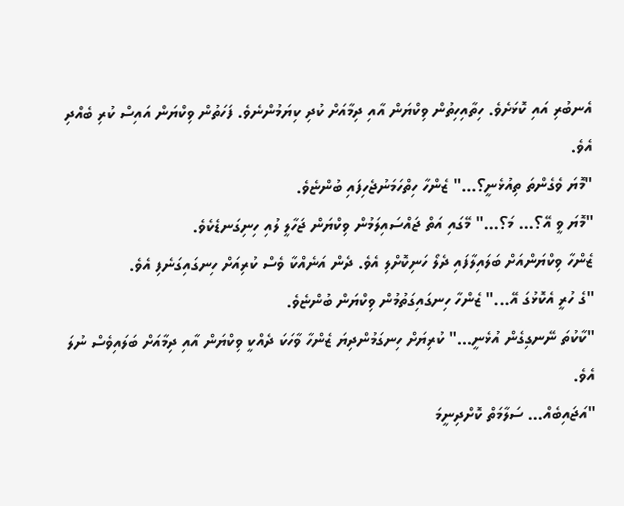އެނބުރި އައި ކޮޅަށެވެ. ހިތާއިހިތުން ވިކްޔަން އާއި ދިމާއަށް ކުދި ކިޔަމުންނެވެ. ފަހަތުން ވިކްޔަން އައިސް ކުރި ބެއްދި އެވެ.
"މޮޔަ ވެގެންތަ ތިއުޅެނީ؟..." ޒެންހާ ހިތްހަމަނުޖެހިފައި ބުންޏެވެ.
"މޮޔަ ވީ އޭ؟... މަ؟..." މޭގައި އަތް ޖައްސައިލަމުން ވިކްޔަން ޖަހާލީ ލުއި ހިނިގަނޑެކެވެ.
ޒެންހާ ވިކްޔަންއަށް ބަލައިލާފައި ދެލޯ ހަނިކޮށްލި އެވެ. ދެން އަނެއްކާ ވެސް ކުރިއަށް ހިނގައިގަނެފި އެވެ.
"ގެ ހުރީ އެކޮޅުގަ އޭ..." ޒެންހާ ހިނގައިގަތުމުން ވިކްޔަން ބުންޏެވެ.
"ކާކުތަ ނޭނގިގެން އުޅެނީ..." ކުރިޔަށް ހިނގަމުންދިޔަ ޒެންހާ ވާހަކަ ދެއްކީ ވިކްޔަން އާއި ދިމާއަށް ބަލައިވެސް ނުލަ އެވެ.
"އަޖައިބެއް... ސަލާމަތް ކޮށްދިނީމަ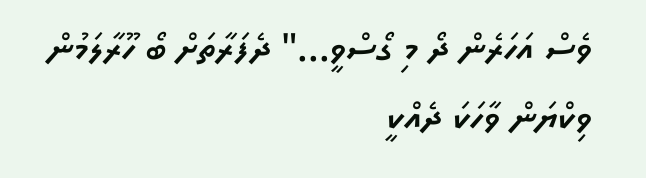ވެސް އަހަރެން ދޯ މި ގޯސްވީ..." ދެފަރާތަށް ބޯ ހޫރާލަމުން ވިކްޔަން ވާހަކަ ދެއްކީ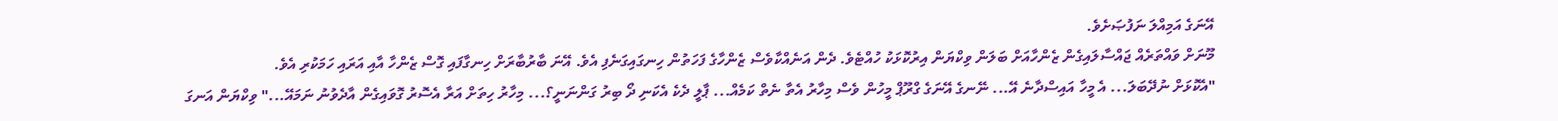އޭނަގެ އަމިއްލަ ނަފުޞަށެވެ.
މޫނަށް ވައްތަރެއް ޖައްސާލައިގެން ޒެންހާއަށް ބަލަން ވިކްޔަން އިރުކޮޅަކު ހުއްޓެވެ. ދެން އަނެއްކާވެސް ޒެންހާގެ ފަހަތުން ހިނގައިގަނެފި އެވެ. އޭނަ ބާރުބާރަށް ހިނގާފައި ގޮސް ޒެންހާ އާއި އަރައި ހަމަކުރި އެވެ.
"އެކޮޅަށް ނުދޭބަލަ... އެ މީހާ އައިސްދާނެ އޭ... ނޭނގެ އޭނަގެ ގްރޫޕް މީހުން ވެސް މިހާރު އެތާ ނެތް ކަމެއް... ޕާލީ ދެކެ އެކަނި ދޯ ބިރު ގަންނަނީ؟... މިހާރު ހިތަށް އަރާ އެސޮރު ގޮވައިގެން އާދެވުނު ނަމައޭ..." ވިކްޔަން އަނގަ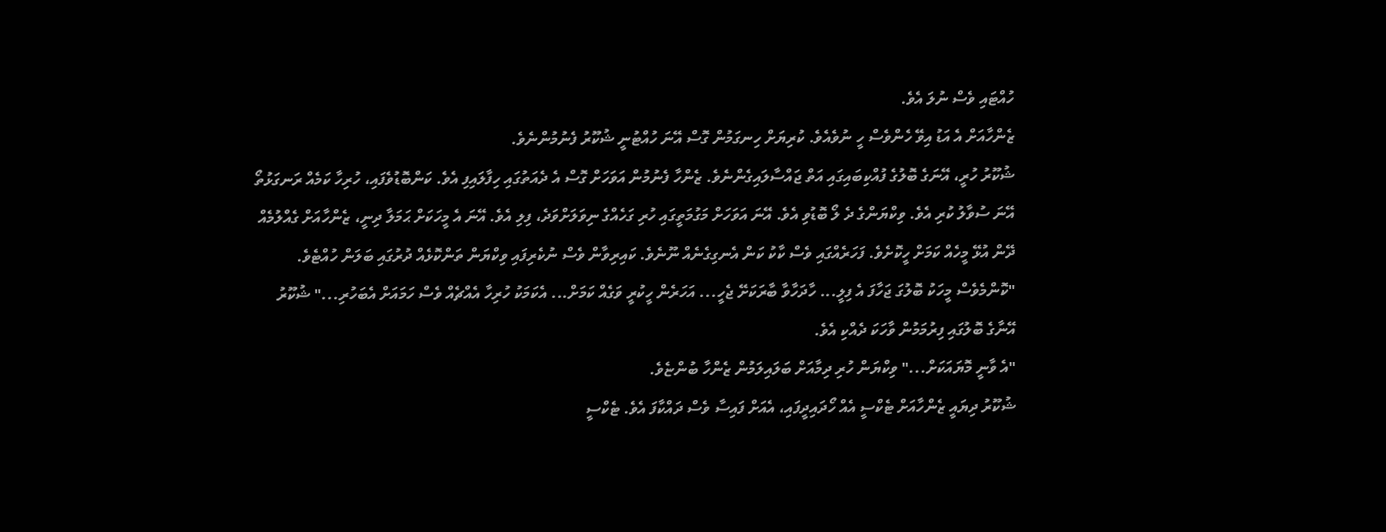ހުއްޓައި ވެސް ނުލަ އެވެ.
ޒެންހާއަށް އެ އަޑު އިވޭ ހެންވެސް ހީ ނުވެއެވެ. ކުރިޔަށް ހިނގަމުން ގޮސް އޭނަ ހުއްޓުނީ ޝުކޫރު ފެނުމުންނެވެ.
ޝުކޫރު ހުރީ، އޭނަގެ ބޮލުގެ ފުއްކިބައިގައި އަތް ޖައްސާލައިގެންނެވެ. ޒެންހާ ފެނުމުން އަވަހަށް ގޮސް އެ ދެއަތުގައި ހިފާލައިފި އެވެ. ކަންބޮޑުވެފައި، ހުރިހާ ކަމެއް ރަނގަޅުތޯ އޭނަ ސުވާލު ކުރި އެވެ. ވިކްޔަންގެ ދެ ލޯ ބޮޑުވި އެވެ. އޭނަ އަވަހަށް މަގުމަތީގައި ހުރި ގަހެއްގެ ނިވަލަށްވަދެ، ފިލި އެވެ. އޭނަ އެ މީހަކަށް ޙަމަލާ ދިނީ، ޒެންހާއަށް ގެއްލުމެއް ދޭން އުޅޭ މީހެއް ކަމަށް ހީކޮށެވެ. ފަހަރެއްގައި ވެސް ކާކު ކަން އެނގިގެނެއް ނޫނެވެ. ކައިރިވާން ވެސް ނުކެރިފައި ވިކްޔަން ތަންކޮޅެއް ދުރުގައި ބަލަން ހުއްޓެވެ.
"ކޮންމެވެސް މީހަކު ބޮލުގަ ޖަހާފަ އެ ފިލީ... ހާދަހާވާ ބާރަކަށޭ ޖެހީ... އަހަރެން ހީކުރީ ވަގެއް ކަމަށް... އެކަމަކު ހުރިހާ އެއްޗެއް ވެސް ހަމައަށް އެބަހުރި..." ޝުކޫރު އޭނާގެ ބޮލުގައި ފިރުމަމުން ވާހަކަ ދެއްކި އެވެ.
"އެ ވާނީ މޮޔައަކަށް..." ވިކްޔަން ހުރި ދިމާއަށް ބަލައިލަމުން ޒެންހާ ބުންޏެވެ.
ޝުކޫރު ދިޔައީ ޒެންހާއަށް ޓެކްސީ އެއް ހޯދައިދީފައި، އެއަށް ފައިސާ ވެސް ދައްކާފަ އެވެ. ޓެކްސީ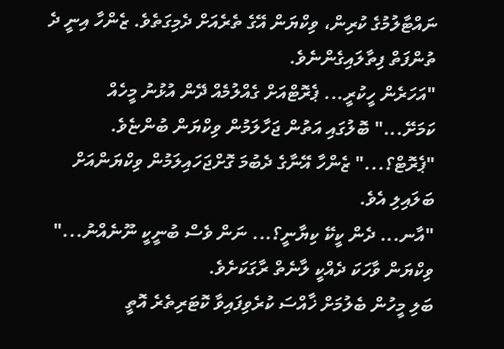ނައްޓާލުމުގެ ކުރިން، ވިކްޔަން އޭގެ ތެރެއަށް ދެމިގަތެވެ. ޒެންހާ އިނީ ދެ ތުންފަތް ފިތާލައިގެންނެވެ.
"އަހަރެން ހީކުރީ... ޕެރޮޓްއަށް ގެއްލުމެއް ދޭން އުޅުނު މީހެއް ކަމަށޭ..." ބޮލުގައި އަތުން ޖަހާލަމުން ވިކްޔަން ބުންޏެވެ.
"ޕެރޮޓް؟..." ޒެންހާ އޭނާގެ ދެބުމަ ގޮށްޖަހައިލަމުން ވިކްޔަންއަށް ބަލައިލި އެވެ.
"އާނ... ދެން ކީކޭ ކިޔާނީ؟... ނަން ވެސް ބުނީކީ ނޫނެއްނު..." ވިކްޔަން ވާހަކަ ދެއްކީ ލާނެތް ރާގަކަށެވެ.
ބަލި މީހުން ބެލުމަށް ޚާއްސަ ކުރެވިފައިވާ ކޮޓަރިތެރެ އޮތީ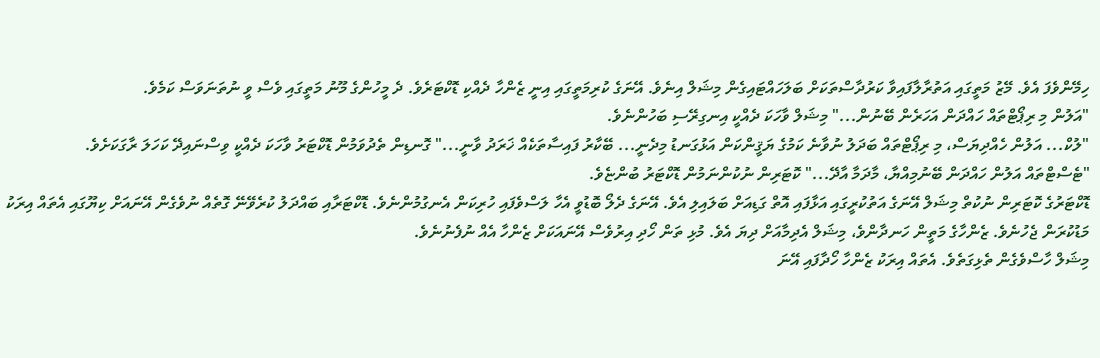ހިމޭންވެފަ އެވެ. މޭޒު މަތީގައި އަތުރާލާފައިވާ ކަރުދާސްތަކަށް ބަލަހައްޓައިގެން މިޝަލް އިނެވެ. އޭނަގެ ކުރިމަތީގައި އިނީ ޒެންހާ ދެއްކި ޑޮކްޓަރެވެ. ދެ މީހުންގެ މޫނު މަތީގައި ވެސް ވީ ނުތަނަވަސް ކަމެވެ.
"އަލުން މި ރިޕޯޓްތައް ހައްދަން އަހަރެން ބޭނުން..." މިޝަލް ވާހަކަ ދެއްކީ އިނގިރޭސި ބަހުންނެވެ.
"ލުކް... އަލުން ހެއްދިޔަސް، މި ރިޕޯޓްތައް ބަދަލު ނުވާނެ ކަމުގެ ޔަޤީންކަން އަޅުގަނޑު މިދެނީ... ބޭކާރު ފައިސާތަކެއް ޚަރަދު ވާނީ..." ގޮނޑިން ތެދުވަމުން ޑޮކްޓަރު ވާހަކަ ދެއްކީ ވިސްނައިދޭ ކަހަލަ ރާގަކަށެވެ.
"ޓެސްޓްތައް އަލުން ހައްދަން ބޭނުމިއްޔާ، މާދަމާ އާދޭ..." ކޮޓަރިން ނުކުންނަމުން ޑޮކްޓަރު ބުންޏެވެ.
ޑޮކްޓަރުގެ ކޮޓަރިން ނުކުތް މިޝަލް އޭނަގެ އަތުކުރީގައި އަޅާފައި އޮތް ގަޑިއަށް ބަލައިލި އެވެ. އޭނަގެ ދެލޯ ބޮޑުވީ އެހާ ލަސްވެފައި ހުރިކަން އެނގުމުންނެވެ. ޑޮކްޓަރާއި ބައްދަލު ކުރެވޭނޭ ގޮތެއް ނުވެގެން އޭނައަށް ކިޔޫގައި އެތައް އިރަކު މަޑުކުރަން ޖެހުނެވެ. ޒެންހާގެ މަތީން ހަނދާންވެ، މިޝަލް އެދިމާއަށް ދިޔަ އެވެ. މުޅި ތަން ހޯދި އިރުވެސް އޭނައަކަށް ޒެންހާ އެއް ނުފެނުނެވެ.
މިޝަލް ހާސްވެގެން ތެޅިގަތެވެ. އެތައް އިރަކު ޒެންހާ ހޯދާފައި އޭނަ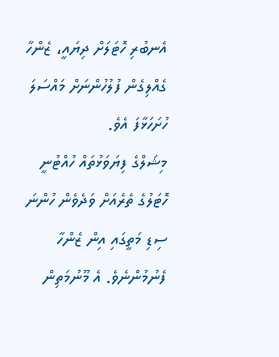އެނބުރި ހޮޓަލަށް ދިޔައީ، ޒެންހާ ގެއްލިގެން ފުލުހުންނަށް މައްސަލަ ހުށަހަޅާފަ އެވެ.
މިޝަލްގެ ފިޔަވަޅުތައް ހުއްޓުނީ ހޮޓަލުގެ ތެރެއަށް ވަދެވެން ހުންނަ ސިޑި މަތީގައި އިން ޒެންހާ ފެނުމުންނެވެ. އެ މޫނުމަތިން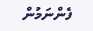ފެންނަމުން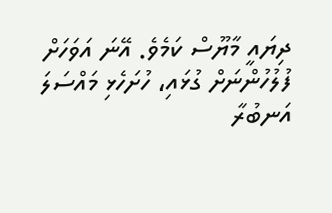ދިޔައީ މާޔޫސް ކަމެވެ. އޭނަ އަވަހަށް ފުލުހުންނަށް ގުޅައި، ހުށަހެޅި މައްސަލަ އަނބުރާ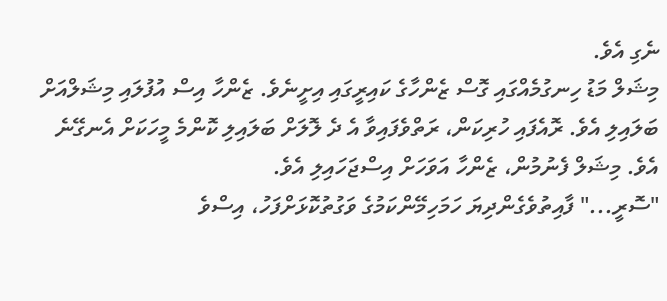ނެގި އެވެ.
މިޝަލް މަޑު ހިނގުމެއްގައި ގޮސް ޒެންހާގެ ކައިރީގައި އިށީނެވެ. ޒެންހާ އިސް އުފުލައި މިޝަލްއަށް ބަލައިލި އެވެ. ރޮއެފައި ހުރިކަން، ރަތްވެފައިވާ އެ ދެ ލޮލަށް ބަލައިލި ކޮންމެ މީހަކަށް އެނގޭނެ އެވެ. މިޝަލް ފެނުމުން، ޒެންހާ އަވަހަށް އިސްޖަހައިލި އެވެ.
"ސޮރީ..." ފާއިތުވެގެންދިޔަ ހަމަހިމޭންކަމުގެ ވަގުތުކޮޅަށްފަހު، އިސްވެ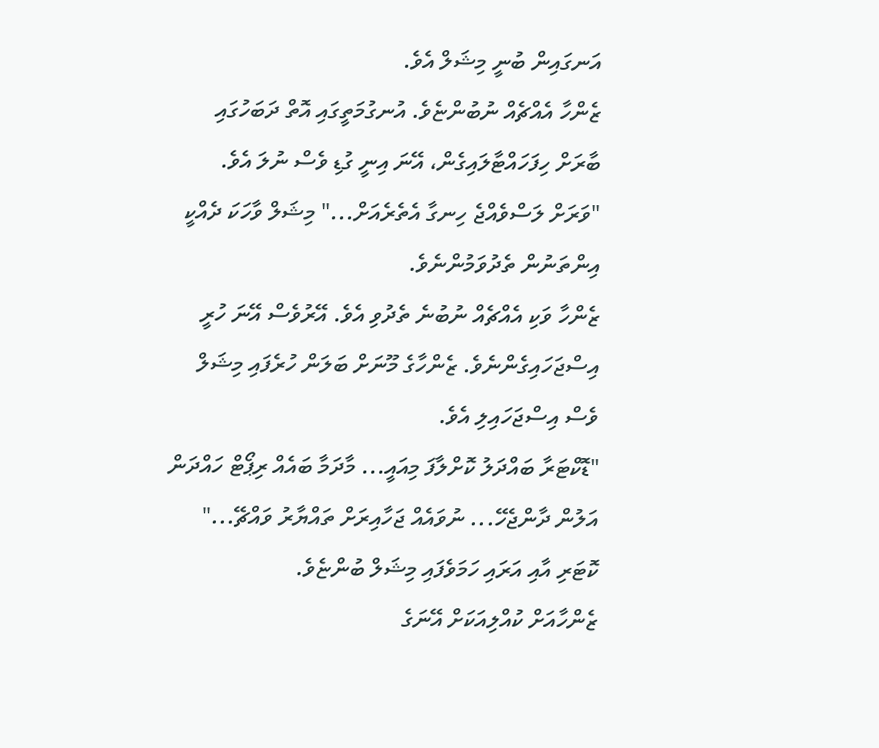އަނގައިން ބުނީ މިޝަލް އެވެ.
ޒެންހާ އެއްޗެއް ނުބުންޏެވެ. އުނގުމަތީގައި އޮތް ދަބަހުގައި ބާރަށް ހިފަހައްޓާލައިގެން، އޭނަ އިނީ ގުޑި ވެސް ނުލަ އެވެ.
"ވަރަށް ލަސްވެއްޖެ ހިނގާ އެތެރެއަށް..." މިޝަލް ވާހަކަ ދެއްކީ އިންތަނުން ތެދުވަމުންނެވެ.
ޒެންހާ ވަކި އެއްޗެއް ނުބުނެ ތެދުވި އެވެ. އޭރުވެސް އޭނަ ހުރީ އިސްޖަހައިގެންނެވެ. ޒެންހާގެ މޫނަށް ބަލަން ހުރެފައި މިޝަލް ވެސް އިސްޖަހައިލި އެވެ.
"ޑޮކްޓަރާ ބައްދަލު ކޮށްލާފަ މިއައީ... މާދަމާ ބައެއް ރިޕޯޓް ހައްދަން އަލުން ދާންޖެހޭ... ނުވައެއް ޖަހާއިރަށް ތައްޔާރު ވައްޗޭ..." ކޮޓަރި އާއި އަރައި ހަމަވެފައި މިޝަލް ބުންޏެވެ.
ޒެންހާއަށް ކުއްލިއަކަށް އޭނަގެ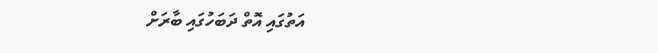އަތުގައި އޮތް ދަބަހުގައި ބާރަށް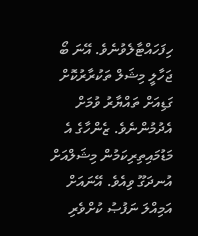ހިފަހައްޓާލެވުނެވެ. އޭނަ ބޯ ޖަހާލީ މިޝަލް ތަކުރާރުކޮށް ގަޑިއަށް ތައްޔާރު ވުމަށް އެދުމުންނެވެ. ޒެންހާގެ އެ މަޑުމައިތިރިކަމުން މިޝަލްއަށް އުނދަގޫ ވިއެވެ. އޭނައަށް އަމިއްލަ ނަފުޞު ކުށްވެރި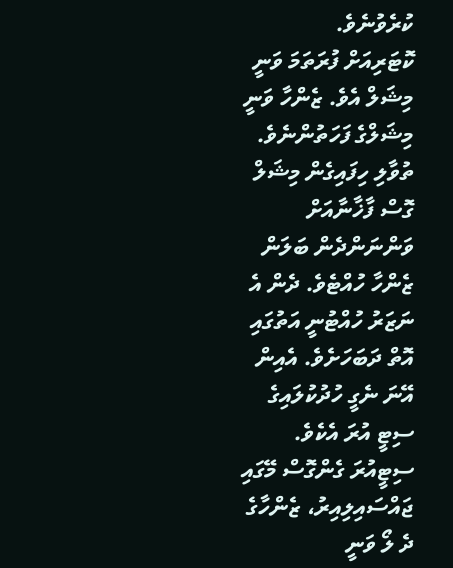ކުރެވުނެވެ.
ކޮޓަރިއަށް ފުރަތަމަ ވަނީ މިޝަލް އެވެ. ޒެންހާ ވަނީ މިޝަލްގެ ފަހަތުންނެވެ. ތުވާލި ހިފައިގެން މިޝަލް ގޮސް ފާޚާނާއަށް ވަންނަންދެން ބަލަން ޒެންހާ ހުއްޓެވެ. ދެން އެ ނަޒަރު ހުއްޓުނީ އަތުގައި އޮތް ދަބަހަށެވެ. އެއިން އޭނަ ނެގީ ހުދުކުލައިގެ ސިޓީ އުރަ އެކެވެ. ސިޓީއުރަ ގެންގޮސް މޭގައި ޖައްސައިލިއިރު، ޒެންހާގެ ދެ ލޯ ވަނީ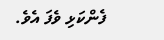ފެންކަޅި ވެފަ އެވެ.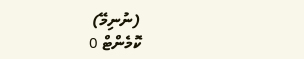(ނުނިމޭ)
ކޮމެންޓް 0